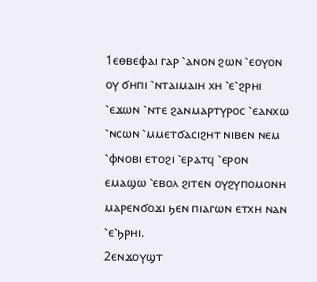1ⲉⲑⲃⲉⲫⲁⲓ ⲅⲁⲣ ⳿ⲁⲛⲟⲛ ϩⲱⲛ ⳿ⲉⲟⲩⲟⲛ ⲟⲩ ϭⲏⲡⲓ ⳿ⲛⲧⲁⲓⲙⲁⲓⲏ ⲭⲏ ⳿ⲉ⳿ϩⲣⲏⲓ ⳿ⲉϫⲱⲛ ⳿ⲛⲧⲉ ϩⲁⲛⲙⲁⲣⲧⲩⲣⲟⲥ ⳿ⲉⲁⲛⲭⲱ ⳿ⲛⲥⲱⲛ ⳿ⲙⲙⲉⲧϭⲁⲥⲓϩⲏⲧ ⲛⲓⲃⲉⲛ ⲛⲉⲙ ⳿ⲫⲛⲟⲃⲓ ⲉⲧⲟϩⲓ ⳿ⲉⲣⲁⲧϥ ⳿ⲉⲣⲟⲛ ⲉⲙⲁϣⲱ ⳿ⲉⲃⲟⲗ ϩⲓⲧⲉⲛ ⲟⲩϩⲩⲡⲟⲙⲟⲛⲏ ⲙⲁⲣⲉⲛϭⲟϫⲓ ϧⲉⲛ ⲡⲓⲁⲅⲱⲛ ⲉⲧⲭⲏ ⲛⲁⲛ ⳿ⲉ⳿ϧⲣⲏⲓ.
2ⲉⲛϫⲟⲩϣⲧ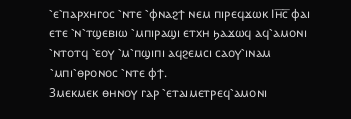⳿ⲉ⳿ⲡⲁⲣⲭⲏⲅⲟⲥ ⳿ⲛⲧⲉ ⳿ⲫⲛⲁϩϯ ⲛⲉⲙ ⲡⲓⲣⲉϥϫⲱⲕ Ⲓⲏ̅ⲥ̅ ⲫⲁⲓ ⲉⲧⲉ ⳿ⲛ⳿ⲧϣⲉⲃⲓⲱ ⳿ⲙⲡⲓⲣⲁϣⲓ ⲉⲧⲭⲏ ϧⲁϫⲱϥ ⲁϥ⳿ⲁⲙⲟⲛⲓ ⳿ⲛⲧⲟⲧϥ ⳿ⲉⲟⲩ ⳿ⲙ⳿ⲡϣⲓⲡⲓ ⲁϥϩⲉⲙⲥⲓ ⲥⲁⲟⲩ⳿ⲓⲛⲁⲙ ⳿ⲙⲡⲓ⳿ⲑⲣⲟⲛⲟⲥ ⳿ⲛⲧⲉ ⲫϯ.
3ⲙⲉⲕⲙⲉⲕ ⲑⲏⲛⲟⲩ ⲅⲁⲣ ⳿ⲉⲧⲁⲓⲙⲉⲧⲣⲉϥ⳿ⲁⲙⲟⲛⲓ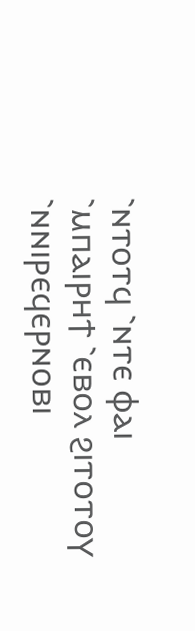⳿ⲛⲧⲟⲧϥ ⳿ⲛⲧⲉ ⲫⲁⲓ ⳿ⲙⲡⲁⲓⲣⲏϯ ⳿ⲉⲃⲟⲗ ϩⲓⲧⲟⲧⲟⲩ ⳿ⲛⲛⲓⲣⲉϥⲉⲣⲛⲟⲃⲓ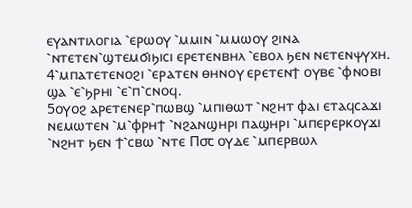ⲉⲩⲁⲛⲧⲓⲗⲟⲅⲓⲁ ⳿ⲉⲣⲱⲟⲩ ⳿ⲙⲙⲓⲛ ⳿ⲙⲙⲱⲟⲩ ϩⲓⲛⲁ ⳿ⲛⲧⲉⲧⲉⲛ⳿ϣⲧⲉⲙϭⲓϧⲓⲥⲓ ⲉⲣⲉⲧⲉⲛⲃⲏⲗ ⳿ⲉⲃⲟⲗ ϧⲉⲛ ⲛⲉⲧⲉⲛⲯⲩⲭⲏ.
4⳿ⲙⲡⲁⲧⲉⲧⲉⲛⲟϩⲓ ⳿ⲉⲣⲁⲧⲉⲛ ⲑⲏⲛⲟⲩ ⲉⲣⲉⲧⲉⲛϯ ⲟⲩⲃⲉ ⳿ⲫⲛⲟⲃⲓ ϣⲁ ⳿ⲉ⳿ϧⲣⲏⲓ ⳿ⲉ⳿ⲡ⳿ⲥⲛⲟϥ.
5ⲟⲩⲟϩ ⲁⲣⲉⲧⲉⲛⲉⲣ⳿ⲡⲱⲃϣ ⳿ⲙⲡⲓⲑⲱⲧ ⳿ⲛϩⲏⲧ ⲫⲁⲓ ⲉⲧⲁϥⲥⲁϫⲓ ⲛⲉⲙⲱⲧⲉⲛ ⳿ⲙ⳿ⲫⲣⲏϯ ⳿ⲛϩⲁⲛϣⲏⲣⲓ ⲡⲁϣⲏⲣⲓ ⳿ⲙⲡⲉⲣⲉⲣⲕⲟⲩϫⲓ ⳿ⲛϩⲏⲧ ϧⲉⲛ ϯ⳿ⲥⲃⲱ ⳿ⲛⲧⲉ Ⲡ⳪ ⲟⲩⲇⲉ ⳿ⲙⲡⲉⲣⲃⲱⲗ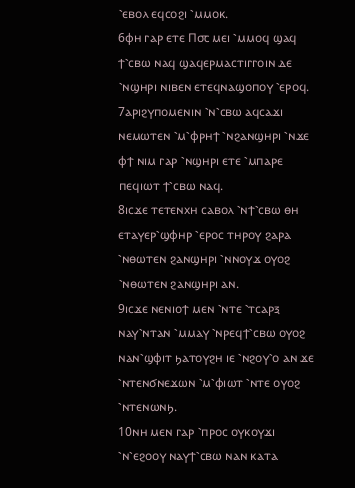⳿ⲉⲃⲟⲗ ⲉϥⲥⲟϩⲓ ⳿ⲙⲙⲟⲕ.
6ⲫⲏ ⲅⲁⲣ ⲉⲧⲉ Ⲡ⳪ ⲙⲉⲓ ⳿ⲙⲙⲟϥ ϣⲁϥ ϯ⳿ⲥⲃⲱ ⲛⲁϥ ϣⲁϥⲉⲣⲙⲁⲥⲧⲓⲅⲅⲟⲓⲛ ⲇⲉ ⳿ⲛϣⲏⲣⲓ ⲛⲓⲃⲉⲛ ⲉⲧⲉϥⲛⲁϣⲟⲡⲟⲩ ⳿ⲉⲣⲟϥ.
7ⲁⲣⲓϩⲩⲡⲟⲙⲉⲛⲓⲛ ⳿ⲛ⳿ⲥⲃⲱ ⲁϥⲥⲁϫⲓ ⲛⲉⲙⲱⲧⲉⲛ ⳿ⲙ⳿ⲫⲣⲏϯ ⳿ⲛϩⲁⲛϣⲏⲣⲓ ⳿ⲛϫⲉ ⲫϯ ⲛⲓⲙ ⲅⲁⲣ ⳿ⲛϣⲏⲣⲓ ⲉⲧⲉ ⳿ⲙⲡⲁⲣⲉ ⲡⲉϥⲓⲱⲧ ϯ⳿ⲥⲃⲱ ⲛⲁϥ.
8ⲓⲥϫⲉ ⲧⲉⲧⲉⲛⲭⲏ ⲥⲁⲃⲟⲗ ⳿ⲛϯ⳿ⲥⲃⲱ ⲑⲏ ⲉⲧⲁⲩⲉⲣ⳿ϣⲫⲏⲣ ⳿ⲉⲣⲟⲥ ⲧⲏⲣⲟⲩ ϩⲁⲣⲁ ⳿ⲛⲑⲱⲧⲉⲛ ϩⲁⲛϣⲏⲣⲓ ⳿ⲛⲛⲟⲩϫ ⲟⲩⲟϩ ⳿ⲛⲑⲱⲧⲉⲛ ϩⲁⲛϣⲏⲣⲓ ⲁⲛ.
9ⲓⲥϫⲉ ⲛⲉⲛⲓⲟϯ ⲙⲉⲛ ⳿ⲛⲧⲉ ⳿ⲧⲥⲁⲣⲝ ⲛⲁⲩ⳿ⲛⲧⲁⲛ ⳿ⲙⲙⲁⲩ ⳿ⲛⲣⲉϥϯ⳿ⲥⲃⲱ ⲟⲩⲟϩ ⲛⲁⲛ⳿ϣⲫⲓⲧ ϧⲁⲧⲟⲩϩⲏ ⲓⲉ ⳿ⲛϩⲟⲩ⳿ⲟ ⲁⲛ ϫⲉ ⳿ⲛⲧⲉⲛϭⲛⲉϫⲱⲛ ⳿ⲙ⳿ⲫⲓⲱⲧ ⳿ⲛⲧⲉ ⲟⲩⲟϩ ⳿ⲛⲧⲉⲛⲱⲛϧ.
10ⲛⲏ ⲙⲉⲛ ⲅⲁⲣ ⳿ⲡⲣⲟⲥ ⲟⲩⲕⲟⲩϫⲓ ⳿ⲛ⳿ⲉϩⲟⲟⲩ ⲛⲁⲩϯ⳿ⲥⲃⲱ ⲛⲁⲛ ⲕⲁⲧⲁ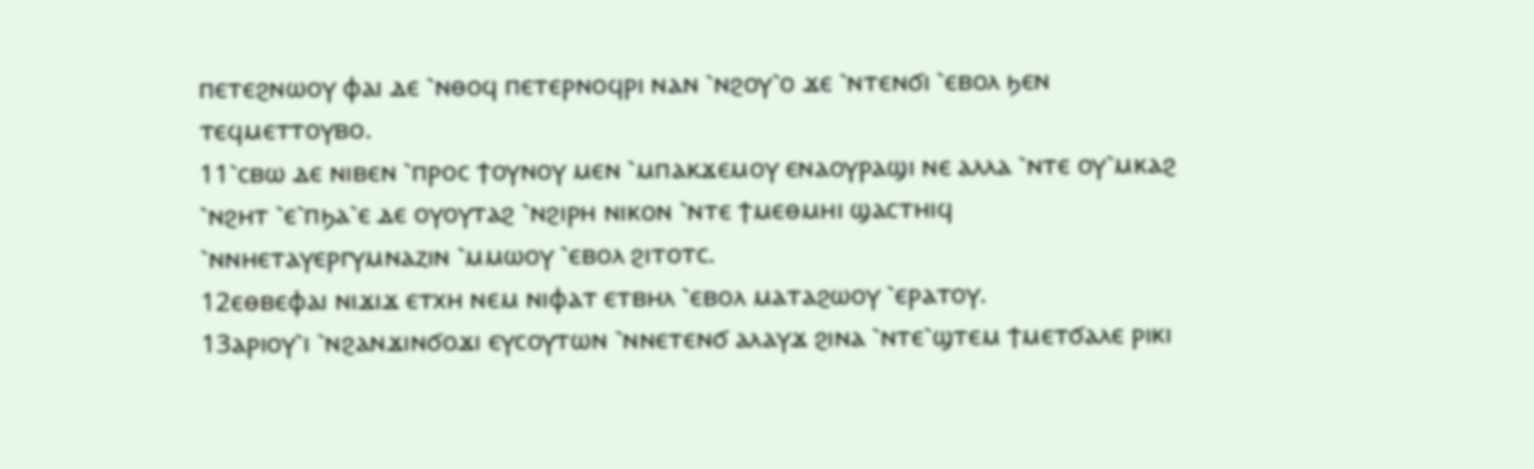ⲡⲉⲧⲉϩⲛⲱⲟⲩ ⲫⲁⲓ ⲇⲉ ⳿ⲛⲑⲟϥ ⲡⲉⲧⲉⲣⲛⲟϥⲣⲓ ⲛⲁⲛ ⳿ⲛϩⲟⲩ⳿ⲟ ϫⲉ ⳿ⲛⲧⲉⲛϭⲓ ⳿ⲉⲃⲟⲗ ϧⲉⲛ ⲧⲉϥⲙⲉⲧⲧⲟⲩⲃⲟ.
11⳿ⲥⲃⲱ ⲇⲉ ⲛⲓⲃⲉⲛ ⳿ⲡⲣⲟⲥ ϯⲟⲩⲛⲟⲩ ⲙⲉⲛ ⳿ⲙⲡⲁⲕϫⲉⲙⲟⲩ ⲉⲛⲁⲟⲩⲣⲁϣⲓ ⲛⲉ ⲁⲗⲗⲁ ⳿ⲛⲧⲉ ⲟⲩ⳿ⲙⲕⲁϩ ⳿ⲛϩⲏⲧ ⳿ⲉ⳿ⲡϧⲁ⳿ⲉ ⲇⲉ ⲟⲩⲟⲩⲧⲁϩ ⳿ⲛϩⲓⲣⲏ ⲛⲓⲕⲟⲛ ⳿ⲛⲧⲉ ϯⲙⲉⲑⲙⲏⲓ ϣⲁⲥⲧⲏⲓϥ ⳿ⲛⲛⲏⲉⲧⲁⲩⲉⲣⲅⲩⲙⲛⲁⲍⲓⲛ ⳿ⲙⲙⲱⲟⲩ ⳿ⲉⲃⲟⲗ ϩⲓⲧⲟⲧⲥ.
12ⲉⲑⲃⲉⲫⲁⲓ ⲛⲓϫⲓϫ ⲉⲧⲭⲏ ⲛⲉⲙ ⲛⲓⲫⲁⲧ ⲉⲧⲃⲏⲗ ⳿ⲉⲃⲟⲗ ⲙⲁⲧⲁϩⲱⲟⲩ ⳿ⲉⲣⲁⲧⲟⲩ.
13ⲁⲣⲓⲟⲩ⳿ⲓ ⳿ⲛϩⲁⲛϫⲓⲛϭⲟϫⲓ ⲉⲩⲥⲟⲩⲧⲱⲛ ⳿ⲛⲛⲉⲧⲉⲛϭ ⲁⲗⲁⲩϫ ϩⲓⲛⲁ ⳿ⲛⲧⲉ⳿ϣⲧⲉⲙ ϯⲙⲉⲧϭⲁⲗⲉ ⲣⲓⲕⲓ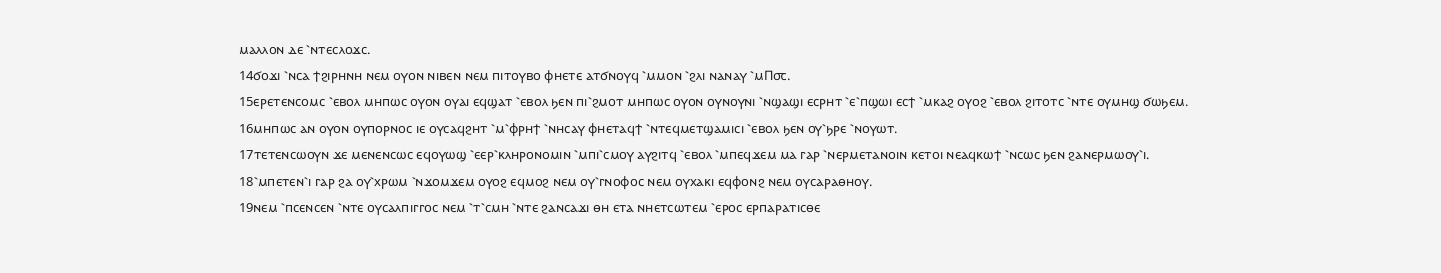ⲙⲁⲗⲗⲟⲛ ⲇⲉ ⳿ⲛⲧⲉⲥⲗⲟϫⲥ.
14ϭⲟϫⲓ ⳿ⲛⲥⲁ ϯϩⲓⲣⲏⲛⲏ ⲛⲉⲙ ⲟⲩⲟⲛ ⲛⲓⲃⲉⲛ ⲛⲉⲙ ⲡⲓⲧⲟⲩⲃⲟ ⲫⲏⲉⲧⲉ ⲁⲧϭⲛⲟⲩϥ ⳿ⲙⲙⲟⲛ ⳿ϩⲗⲓ ⲛⲁⲛⲁⲩ ⳿ⲙⲠ⳪.
15ⲉⲣⲉⲧⲉⲛⲥⲟⲙⲥ ⳿ⲉⲃⲟⲗ ⲙⲏⲡⲱⲥ ⲟⲩⲟⲛ ⲟⲩⲁⲓ ⲉϥϣⲁⲧ ⳿ⲉⲃⲟⲗ ϧⲉⲛ ⲡⲓ⳿ϩⲙⲟⲧ ⲙⲏⲡⲱⲥ ⲟⲩⲟⲛ ⲟⲩⲛⲟⲩⲛⲓ ⳿ⲛϣⲁϣⲓ ⲉⲥⲣⲏⲧ ⳿ⲉ⳿ⲡϣⲱⲓ ⲉⲥϯ ⳿ⲙⲕⲁϩ ⲟⲩⲟϩ ⳿ⲉⲃⲟⲗ ϩⲓⲧⲟⲧⲥ ⳿ⲛⲧⲉ ⲟⲩⲙⲏϣ ϭⲱϧⲉⲙ.
16ⲙⲏⲡⲱⲥ ⲁⲛ ⲟⲩⲟⲛ ⲟⲩⲡⲟⲣⲛⲟⲥ ⲓⲉ ⲟⲩⲥⲁϥϩⲏⲧ ⳿ⲙ⳿ⲫⲣⲏϯ ⳿ⲛⲏⲥⲁⲩ ⲫⲏⲉⲧⲁϥϯ ⳿ⲛⲧⲉϥⲙⲉⲧϣⲁⲙⲓⲥⲓ ⳿ⲉⲃⲟⲗ ϧⲉⲛ ⲟⲩ⳿ϧⲣⲉ ⳿ⲛⲟⲩⲱⲧ.
17ⲧⲉⲧⲉⲛⲥⲱⲟⲩⲛ ϫⲉ ⲙⲉⲛⲉⲛⲥⲱⲥ ⲉϥⲟⲩⲱϣ ⳿ⲉⲉⲣ⳿ⲕⲗⲏⲣⲟⲛⲟⲙⲓⲛ ⳿ⲙⲡⲓ⳿ⲥⲙⲟⲩ ⲁⲩϩⲓⲧϥ ⳿ⲉⲃⲟⲗ ⳿ⲙⲡⲉϥϫⲉⲙ ⲙⲁ ⲅⲁⲣ ⳿ⲛⲉⲣⲙⲉⲧⲁⲛⲟⲓⲛ ⲕⲉⲧⲟⲓ ⲛⲉⲁϥⲕⲱϯ ⳿ⲛⲥⲱⲥ ϧⲉⲛ ϩⲁⲛⲉⲣⲙⲱⲟⲩ⳿ⲓ.
18⳿ⲙⲡⲉⲧⲉⲛ⳿ⲓ ⲅⲁⲣ ϩⲁ ⲟⲩ⳿ⲭⲣⲱⲙ ⳿ⲛϫⲟⲙϫⲉⲙ ⲟⲩⲟϩ ⲉϥⲙⲟϩ ⲛⲉⲙ ⲟⲩ⳿ⲅⲛⲟⲫⲟⲥ ⲛⲉⲙ ⲟⲩⲭⲁⲕⲓ ⲉϥⲫⲟⲛϩ ⲛⲉⲙ ⲟⲩⲥⲁⲣⲁⲑⲏⲟⲩ.
19ⲛⲉⲙ ⳿ⲡⲥⲉⲛⲥⲉⲛ ⳿ⲛⲧⲉ ⲟⲩⲥⲁⲗⲡⲓⲅⲅⲟⲥ ⲛⲉⲙ ⳿ⲧ⳿ⲥⲙⲏ ⳿ⲛⲧⲉ ϩⲁⲛⲥⲁϫⲓ ⲑⲏ ⲉⲧⲁ ⲛⲏⲉⲧⲥⲱⲧⲉⲙ ⳿ⲉⲣⲟⲥ ⲉⲣⲡⲁⲣⲁⲧⲓⲥⲑⲉ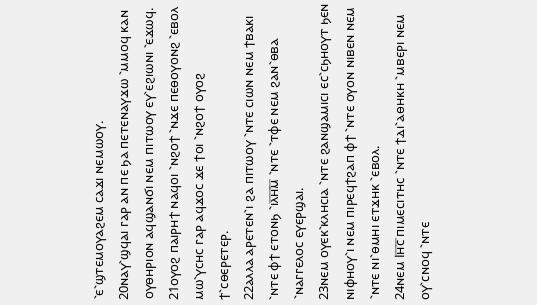⳿ⲉ⳿ϣⲧⲉⲙⲟⲩⲁϩⲉⲙ ⲥⲁϫⲓ ⲛⲉⲙⲱⲟⲩ.
20ⲛⲁⲩ⳿ϣϥⲁⲓ ⲅⲁⲣ ⲁⲛ ⲡⲉ ϧⲁ ⲡⲉⲧⲉⲛⲁⲩϫⲱ ⳿ⲙⲙⲟϥ ⲕⲁⲛ ⲟⲩⲑⲏⲣⲓⲟⲛ ⲁϥϣⲁⲛϭⲓ ⲛⲉⲙ ⲡⲓⲧⲱⲟⲩ ⲉⲩ⳿ⲉϩⲓⲱⲛⲓ ⳿ⲉϫⲱϥ.
21ⲟⲩⲟϩ ⲡⲁⲓⲣⲏϯ ⲛⲁϥⲟⲓ ⳿ⲛϩⲟϯ ⳿ⲛϫⲉ ⲡⲉⲑⲟⲩⲟⲛϩ ⳿ⲉⲃⲟⲗ ⲙⲱ⳿ⲩⲥⲏⲥ ⲅⲁⲣ ⲁϥϫⲟⲥ ϫⲉ ϯⲟⲓ ⳿ⲛϩⲟϯ ⲟⲩⲟϩ ϯ⳿ⲥⲑⲉⲣⲉⲧⲉⲣ.
22ⲁⲗⲗⲁ ⲁⲣⲉⲧⲉⲛ⳿ⲓ ϩⲁ ⲡⲓⲧⲱⲟⲩ ⳿ⲛⲧⲉ ⲥⲓⲱⲛ ⲛⲉⲙ ϯⲃⲁⲕⲓ ⳿ⲛⲧⲉ ⲫϯ ⲉⲧⲟⲛϧ ⳿ⲓⲗ̅ⲏ̅ⲙ̅ ⳿ⲛⲧⲉ ⳿ⲧⲫⲉ ⲛⲉⲙ ϩⲁⲛ⳿ⲑⲃⲁ ⳿ⲛⲁⲅⲅⲉⲗⲟⲥ ⲉⲩⲉⲣϣⲁⲓ.
23ⲛⲉⲙ ⲟⲩⲉⲕ⳿ⲕⲗⲏⲥⲓⲁ ⳿ⲛⲧⲉ ϩⲁⲛϣⲁⲙⲓⲥⲓ ⲉⲥ⳿ⲥϧⲏⲟⲩⲧ ϧⲉⲛ ⲛⲓⲫⲏⲟⲩ⳿ⲓ ⲛⲉⲙ ⲡⲓⲣⲉϥϯϩⲁⲡ ⲫϯ ⳿ⲛⲧⲉ ⲟⲩⲟⲛ ⲛⲓⲃⲉⲛ ⲛⲉⲙ ⳿ⲛⲧⲉ ⲛⲓ⳿ⲑⲙⲏⲓ ⲉⲧϫⲏⲕ ⳿ⲉⲃⲟⲗ.
24ⲛⲉⲙ Ⲓⲏ̅ⲥ̅ ⲡⲓⲙⲉⲥⲓⲧⲏⲥ ⳿ⲛⲧⲉ ϯⲇⲓ⳿ⲁⲑⲏⲕⲏ ⳿ⲙⲃⲉⲣⲓ ⲛⲉⲙ ⲟⲩ⳿ⲥⲛⲟϥ ⳿ⲛⲧⲉ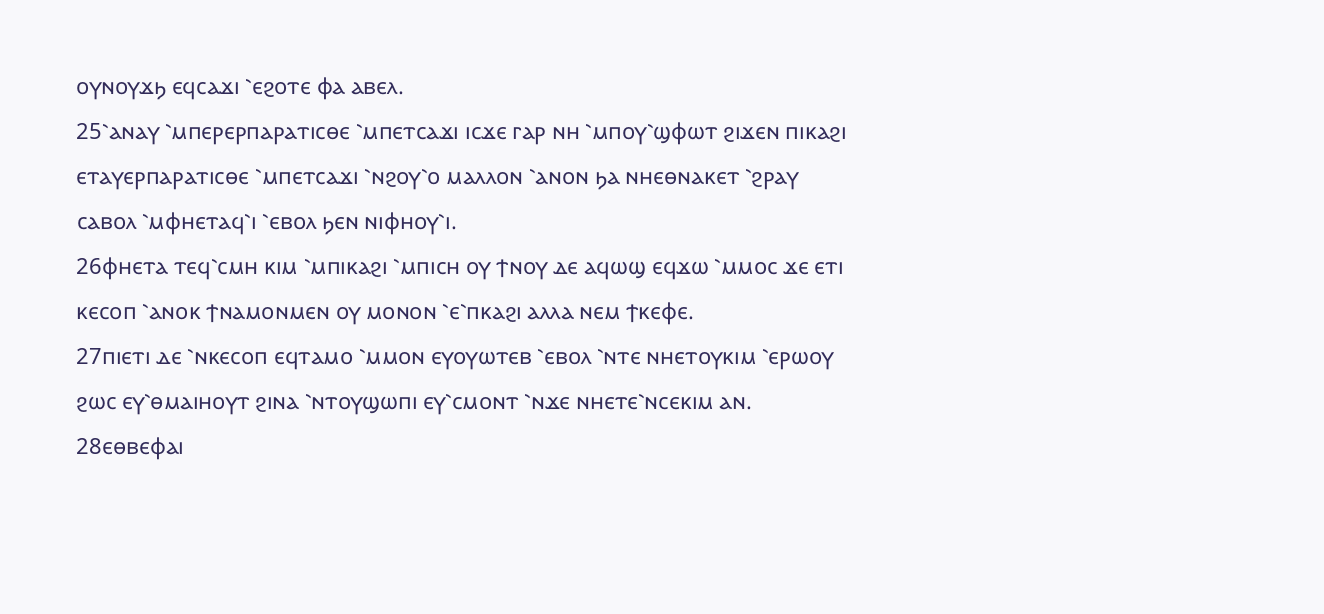ⲟⲩⲛⲟⲩϫϧ ⲉϥⲥⲁϫⲓ ⳿ⲉϩⲟⲧⲉ ⲫⲁ ⲁⲃⲉⲗ.
25⳿ⲁⲛⲁⲩ ⳿ⲙⲡⲉⲣⲉⲣⲡⲁⲣⲁⲧⲓⲥⲑⲉ ⳿ⲙⲡⲉⲧⲥⲁϫⲓ ⲓⲥϫⲉ ⲅⲁⲣ ⲛⲏ ⳿ⲙⲡⲟⲩ⳿ϣⲫⲱⲧ ϩⲓϫⲉⲛ ⲡⲓⲕⲁϩⲓ ⲉⲧⲁⲩⲉⲣⲡⲁⲣⲁⲧⲓⲥⲑⲉ ⳿ⲙⲡⲉⲧⲥⲁϫⲓ ⳿ⲛϩⲟⲩ⳿ⲟ ⲙⲁⲗⲗⲟⲛ ⳿ⲁⲛⲟⲛ ϧⲁ ⲛⲏⲉⲑⲛⲁⲕⲉⲧ ⳿ϩⲣⲁⲩ ⲥⲁⲃⲟⲗ ⳿ⲙⲫⲏⲉⲧⲁϥ⳿ⲓ ⳿ⲉⲃⲟⲗ ϧⲉⲛ ⲛⲓⲫⲏⲟⲩ⳿ⲓ.
26ⲫⲏⲉⲧⲁ ⲧⲉϥ⳿ⲥⲙⲏ ⲕⲓⲙ ⳿ⲙⲡⲓⲕⲁϩⲓ ⳿ⲙⲡⲓⲥⲏ ⲟⲩ ϯⲛⲟⲩ ⲇⲉ ⲁϥⲱϣ ⲉϥϫⲱ ⳿ⲙⲙⲟⲥ ϫⲉ ⲉⲧⲓ ⲕⲉⲥⲟⲡ ⳿ⲁⲛⲟⲕ ϯⲛⲁⲙⲟⲛⲙⲉⲛ ⲟⲩ ⲙⲟⲛⲟⲛ ⳿ⲉ⳿ⲡⲕⲁϩⲓ ⲁⲗⲗⲁ ⲛⲉⲙ ϯⲕⲉⲫⲉ.
27ⲡⲓⲉⲧⲓ ⲇⲉ ⳿ⲛⲕⲉⲥⲟⲡ ⲉϥⲧⲁⲙⲟ ⳿ⲙⲙⲟⲛ ⲉⲩⲟⲩⲱⲧⲉⲃ ⳿ⲉⲃⲟⲗ ⳿ⲛⲧⲉ ⲛⲏⲉⲧⲟⲩⲕⲓⲙ ⳿ⲉⲣⲱⲟⲩ ϩⲱⲥ ⲉⲩ⳿ⲑⲙⲁⲓⲏⲟⲩⲧ ϩⲓⲛⲁ ⳿ⲛⲧⲟⲩϣⲱⲡⲓ ⲉⲩ⳿ⲥⲙⲟⲛⲧ ⳿ⲛϫⲉ ⲛⲏⲉⲧⲉ⳿ⲛⲥⲉⲕⲓⲙ ⲁⲛ.
28ⲉⲑⲃⲉⲫⲁⲓ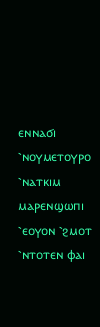ⲉⲛⲛⲁϭⲓ ⳿ⲛⲟⲩⲙⲉⲧⲟⲩⲣⲟ ⳿ⲛⲁⲧⲕⲓⲙ ⲙⲁⲣⲉⲛϣⲱⲡⲓ ⳿ⲉⲟⲩⲟⲛ ⳿ϩⲙⲟⲧ ⳿ⲛⲧⲟⲧⲉⲛ ⲫⲁⲓ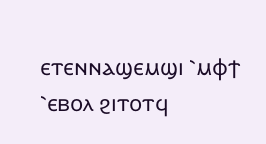ⲉⲧⲉⲛⲛⲁϣⲉⲙϣⲓ ⳿ⲙⲫϯ ⳿ⲉⲃⲟⲗ ϩⲓⲧⲟⲧϥ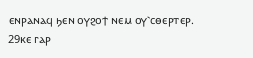ⲉⲛⲣⲁⲛⲁϥ ϧⲉⲛ ⲟⲩϩⲟϯ ⲛⲉⲙ ⲟⲩ⳿ⲥⲑⲉⲣⲧⲉⲣ.
29ⲕⲉ ⲅⲁⲣ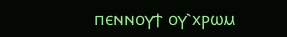ⲡⲉⲛⲛⲟⲩϯ ⲟⲩ⳿ⲭⲣⲱⲙ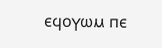ⲉϥⲟⲩⲱⲙ ⲡⲉ